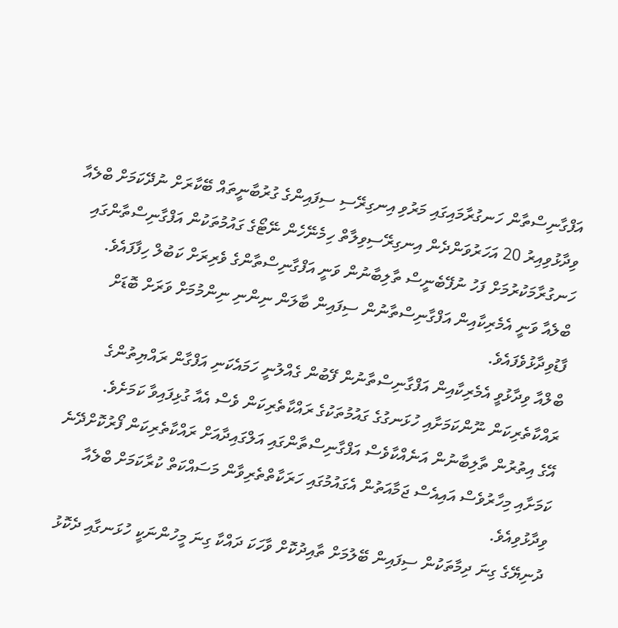އަފްގާނިސްތާން ހަނގުރާމައިގައި މަރުވި އިނގިރޭސި ސިފައިންގެ ގުރުބާނީތައް ބޭކާރަށް ނުދޭކަމަށް ބްލެއާ ވިދާޅުވިއިރު 20 އަހަރުވަންދެން އިނގިރޭސިވިލާތް ހިމެނޭހެން ނޭޓޯގެ ގައުމުތަކުން އަފްގާނިސްތާންގައި ހަނގުރާމަކުރުމަށް ފަހު ނުފޭބެނީސް ތާލިބާނުން ވަނީ އަފްގާނިސްތާންގެ ވެރިރަށް ކަބުލް ހިފާފައެވެ.
ބްލެއާ ވަނީ އެމެރިކާއިން އަފްގާނިސްތާނުން ސިފައިން ބާލަން ނިންނި ނިންމުމަށް ވަރަށް ބޮޑަށް ފާޑުވިދާޅުވެފައެވެ.
ބްލްއާ ވިދާޅުވީ އެމެރިކާއިން އަފްގާނިސްތާނުން ފޭބުން ގެއްލުނީ ހަމައެކަނި އަފްގާން ރައްޔިތުންގެ ރައްކާތެރިކަން ނޫންކަމަށާއި ހުޅަނގުގެ ގައުމުތަކުގެ ރައްކާތެރިކަން ވެސް އެއާ ގުޅިފައިވާ ކަމަށެވެ.
އޭގެ އިތުރުން ތާލިބާނުން އަނެއްކާވެސް އަފްގާނިސްތާންގައި އަލްގައިދާއަށް ރައްކާތެރިކަން ފޯރުކޮށްދޭނެ ކަމަށާއި މިހާރުވެސް އައިއެސް ޖަމާއަތުން އެގައުމުގައި ހަރަކާތްތެރިވާން މަސައްކަތް ކުރާކަމަށް ބްލެއާ ވިދާޅުވިއެވެ.
ދުނިޔޭގެ ގިނަ ދިމާތަކުން ސިފައިން ބޭލުމަށް ތާއިދުކޮށް ވާހަކަ ދައްކާ ގިނަ މީހުންނަކީ ހުޅަނގާއި ދެކޮޅު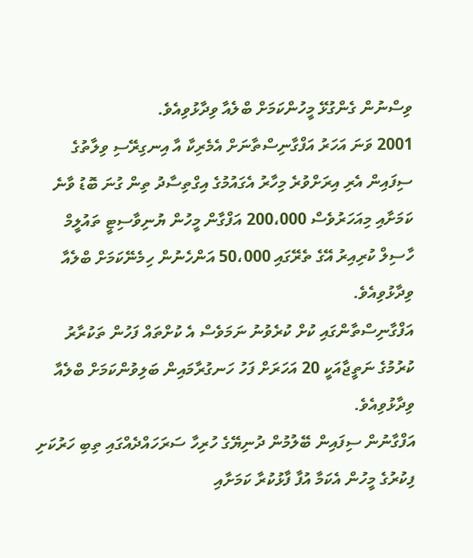ވިސްނުން ގެންގުޅޭ މީހުންކަމަށް ބްލެއާ ވިދާޅުވިއެވެ.
2001 ވަނަ އަހަރު އަފްގާނިސްތާނަށް އެމެރިކާ އާ އިނގިރޭސި ވިލާތުގެ ސިފައިން އެރި އިރަށްވުރެ މިހާރު އެގައުމުގެ އިގްތިސާދު ތިން ގުނަ ބޮޑު ވާނެ ކަމަށާއި މިއަހަރުވެސް 200،000 އަފްގާން މީހުން ޔުނިވާސިޓީ ތައުލީމް ހާސިލް ކުރިއިރު އޭގެ ތެރޭގައި 50،000 އަންހެނުން ހިމެނޭކަމަށް ބްލެއާ ވިދާޅުވިއެވެ.
އަފްގާނިސްތާންގައި ކުށް ކުރެވުނު ނަމަވެސް އެ ކުށްތައް ފަހުން ތަކުރާރު ކުރުމުގެ ނަތީޖާއަކީ 20 އަހަރަށް ފަހު ހަނގުރާމައިން ބަލިވުންކަމަށް ބްލެއާ ވިދާޅުވިއެވެ.
އަފްގާނުން ސިފައިން ބޭލުމުން ދުނިޔޭގެ ހުރިހާ ސަރަހައްދެއްގައި ތިބި ހަރުކަށި ފިކުރުގެ މީހުން އެކަމާ އުފާ ފާޅުކުރާ ކަމަށާއި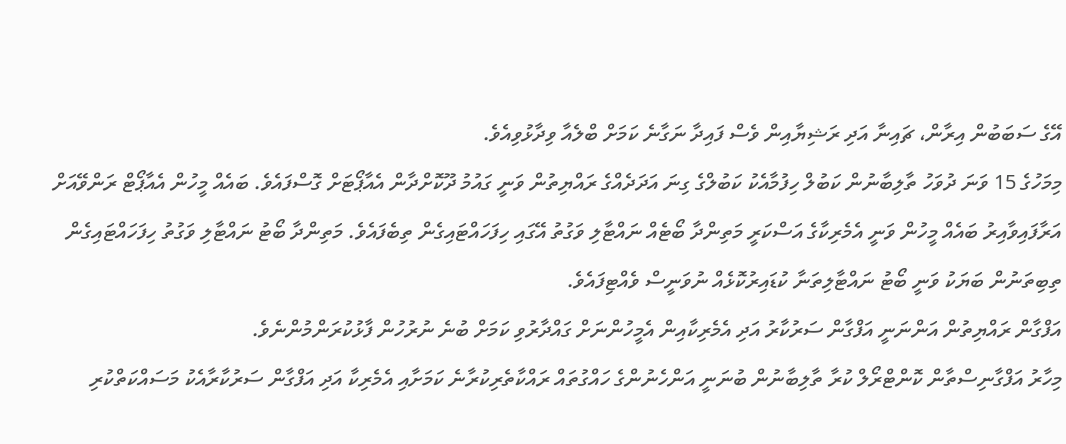އޭގެ ސަބަބުން އިރާން، ޗައިނާ އަދި ރަޝިޔާއިން ވެސް ފައިދާ ނަގާނެ ކަމަށް ބްލެއާ ވިދާޅުވިއެވެ.
މިމަހުގެ 15 ވަނަ ދުވަހު ތާލިބާނުން ކަބުލް ހިފުމާއެކު ކަބުލްގެ ގިނަ އަދަދެއްގެ ރައްޔިތުން ވަނީ ގައުމު ދޫކޮށްދާން އެއާޕޯޓަށް ގޮސްފައެވެ. ބައެއް މީހުން އެއާޕޯޓް ރަންވޭއަށް އަރާފައިވާއިރު ބައެއް މީހުން ވަނީ އެމެރިކާގެ އަސްކަރީ މަތިންދާ ބޯޓެއް ނައްޓާލި ވަގުތު އޭގައި ހިފަހައްޓައިގެން ތިބެފައެވެ. މަތިންދާ ބޯޓު ނައްޓާލި ވަގުތު ހިފަހައްޓައިގެން ތިބިތަނުން ބަޔަކު ވަނީ ބޯޓު ނައްޓާލިތަނާ ކުޑައިރުކޮޅެއް ނުވަނީސް ވެއްޓިފައެވެ.
އަފްގާން ރައްޔިތުން އަންނަނީ އަފްގާން ސަރުކާރު އަދި އެމެރިކާއިން އެމީހުންނަށް ގައްދާރުވި ކަމަށް ބުނެ ނުރުހުން ފާޅުކުރަންމުންނެވެ.
މިހާރު އަފްގާނިސްތާން ކޮންޓްރޯލް ކުރާ ތާލިބާނުން ބުނަނީ އަންހެނުންގެ ހައްގުތައް ރައްކާތެރިކުރާނެ ކަމަށާއި އެމެރިކާ އަދި އަފްގާން ސަރުކާރާއެކު މަސައްކަތްކުރި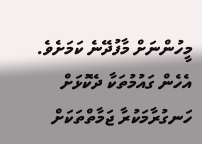މީހުންނަށް މާފުދޭނެ ކަމަށެވެ.
އެހެން ގައުމުތަކާ ދެކޮޅަށް ހަނގުރާމަކުރާ ޖަމާތްތަކަށް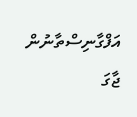އަފްގާނިސްތާނުން ޖާގަ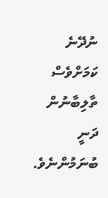ނުދޭނެ ކަމަށްވެސް ތާލިބާނުން ދަނީ ބުނަމުންނެވެ.